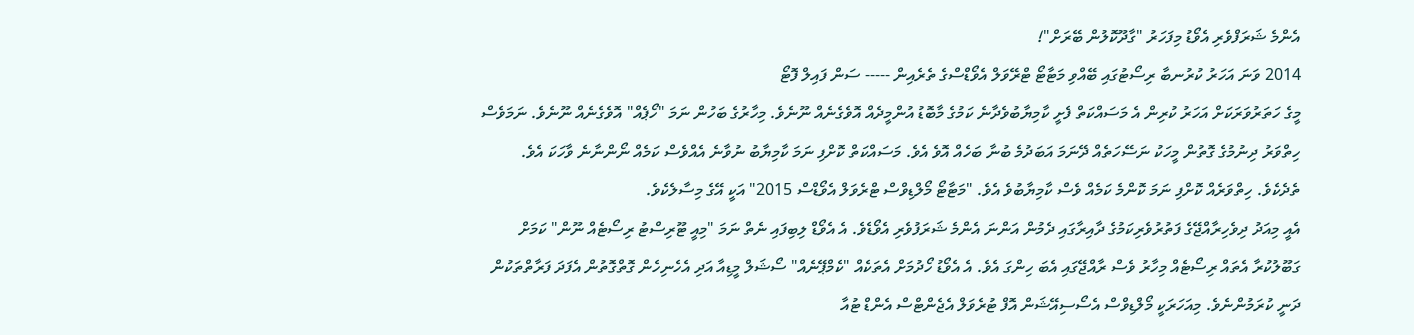އެންމެ ޝަރަފްވެރި އެވޯޑު މިފަހަރު "ގާދޫކޮލުން ބޭރަށް"!
2014 ވަނަ އަހަރު ކުރުނބާ ރިސޯޓުގައި ބޭއްވި މަޓާޓޯ ޓްރޭވަލް އެވޯޑްސްގެ ތެރެއިން ----- ސަން ފައިލް ފޮޓޯ
މީގެ ހަތަރުވަރަކަށް އަހަރު ކުރިން އެ މަސައްކަތް ފެށީ ކާމިޔާބުވެދާނެ ކަމުގެ މާބޮޑު އުންމީދެއް އޮވެގެނެއް ނޫނެވެ. މިހާރުގެ ބަހުން ނަމަ "ހޯޕެއް" އޮވެގެނެއް ނޫނެވެ. ނަމަވެސް ހިތްވަރު ދިނުމުގެ ގޮތުން މީހަކު ނަސޭހަތެއް ދޭނަމަ އަބަދުމެ ބުނާ ބަހެއް އޮވެ އެވެ. މަސައްކަތް ކޮށްފި ނަމަ ކާމިޔާބު ނުވާނެ އެއްވެސް ކަމެއް ނޯންނާނެ ވާހަކަ އެވެ. ތެދެކެވެ. ހިތްވަރެއް ކޮށްފި ނަމަ ކޮންމެ ކަމެއް ވެސް ކާމިޔާބުވެ އެވެ. "މަޓާޓޯ މޯލްޑިވްސް ޓްރެވަލް އެވޯޑްސް 2015" އަކީ އޭގެ މިސާލެކެވެ.
އެއީ މިއަދު ދިވެހިރާއްޖޭގެ ފަތުރުވެރިކަމުގެ ދާއިރާގައި ދެމުން އަންނަ އެންމެ ޝަރަފުވެރި އެވޯޑެވެ. އެ އެވޯޑް ލިބިފައި ނެތް ނަމަ "މިއީ ޓޫރިސްޓު ރިސޯޓެއް ނޫން" ކަމަށް ގަބޫލުކުރާ އެތައް ރިސޯޓެއް މިހާރު ވެސް ރާއްޖޭގައި އެބަ ހިންގަ އެވެ. އެ އެވޯޑު ހޯދުމަށް އެތަކެއް "ކެމްޕޭނެއް" ސޯޝަލް މީޑިއާ އަދި އެހެނިހެން ގޮތްގޮތުން އެފަދަ ފަރާތްތަކުން ދަނީ ކުރަމުންނެވެ. މިއަހަރަކީ މޯލްޑިވްސް އެސޯސިއޭޝަން އޮފް ޓުރެވަލް އެޖެންޓްސް އެންޑް ޓުއާ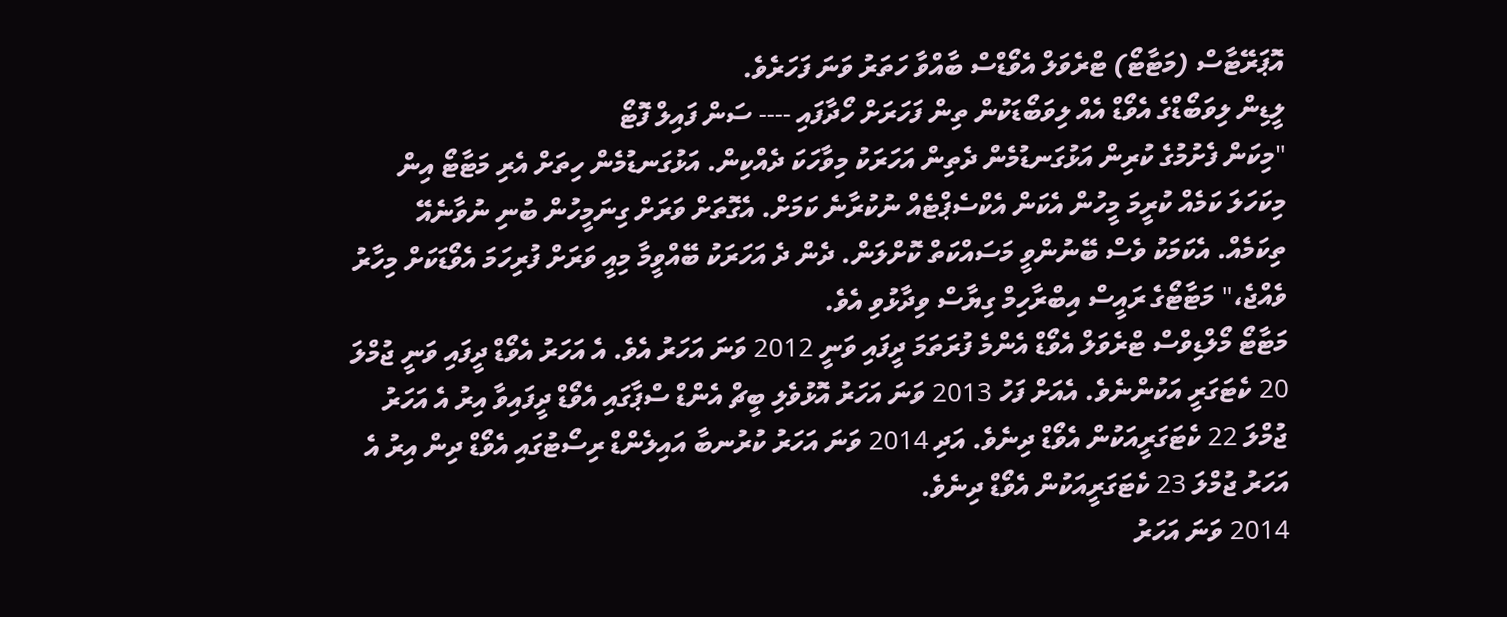އޮޕަރޭޓާސް (މަޓާޓޯ) ޓްރެވަލް އެވޯޑްސް ބާއްވާ ހަތަރު ވަނަ ފަހަރެވެ.
ލީޑިން ލިވަބޯޑްގެ އެވޯޑް އެއް ލިވަބޯޑަކުން ތިން ފަހަރަށް ހޯދާފައި ---- ސަން ފައިލް ފޮޓޯ
"މިކަން ފެށުމުގެ ކުރިން އަޅުގަނޑުމެން ދެތިން އަހަރަކު މިވާހަކަ ދެއްކިން. އަޅުގަނޑުމެން ހިތަށް އެރި މަޓާޓޯ އިން މިކަހަލަ ކަމެއް ކުރީމަ މީހުން އެކަން އެކްސެޕްޓެއް ނުކުރާނެ ކަމަށް. އެގޮތަށް ވަރަށް ގިނަމީހުން ބުނި ނުވާނެއޭ ތިކަމެއް. އެކަމަކު ވެސް ބޭނުންވީ މަސައްކަތް ކޮށްލަން. ދެން ދެ އަހަރަކު ބޭއްވީމާ މިއީ ވަރަށް ފުރިހަމަ އެވޯޑަކަށް މިހާރު ވެއްޖެ،" މަޓާޓޯގެ ރައީސް އިބްރާހިމް ގިޔާސް ވިދާޅުވި އެވެ.
މަޓާޓޯ މޯލްޑިވްސް ޓްރެވަލް އެވޯޑް އެންމެ ފުރަތަމަ ދީފައި ވަނީ 2012 ވަނަ އަހަރު އެވެ. އެ އަހަރު އެވޯޑް ދީފައި ވަނީ ޖުމްލަ 20 ކެޓަގަރީ އަކުންނެވެ. އެއަށް ފަހު 2013 ވަނަ އަހަރު އޮޅުވެލި ބީޗް އެންޑް ސްޕާގައި އެވޯޑް ދީފައިވާ އިރު އެ އަހަރު ޖުމްލަ 22 ކެޓަގަރީއަކުން އެވޯޑް ދިނެވެ. އަދި 2014 ވަނަ އަހަރު ކުރުނބާ އައިލެންޑް ރިސޯޓުގައި އެވޯޑް ދިން އިރު އެ އަހަރު ޖުމްލަ 23 ކެޓަގަރީއަކުން އެވޯޑް ދިނެވެ.
2014 ވަނަ އަހަރު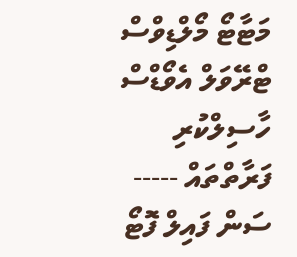މަޓާޓޯ މޯލްޑިވްސް ޓްރޭވަލް އެވޯޑްސް ހާސިލްކުރި ފަރާތްތައް ----- ސަން ފައިލް ފޮޓޯ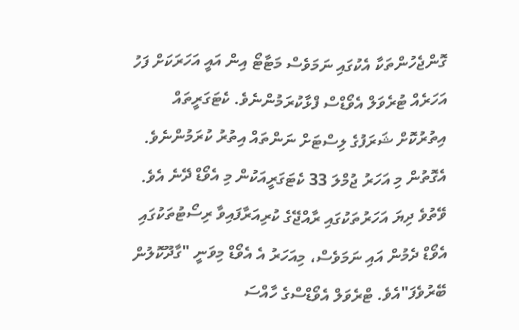ގޮންޖެހުންތަކާ އެކުގައި ނަމަވެސް މަޓާޓޯ އިން އައީ އަހަރަކަށް ފަހު އަހަރެއް ޓުރެވަލް އެވޯޑްސް ފްޅާކުރަމުންނެވެ. ކެޓަގަރީތައް އިތުރުކޮށް ޝަރަފުގެ ލިސްޓަށް ނަންތައް އިތުރު ކުރަމުންނެވެ. އެގޮތުން މި އަހަރު ޖުމްލަ 33 ކެޓަގަރީއަކުން މި އެވޯޑް ދޭނެ އެވެ. ވޭތުވެ ދިޔަ އަހަރުތަކުގައި ރާއްޖޭގެ ކުރިއަރާފައިވާ ރިސޯޓުތަކުގައި އެވޯޑް ދެމުން އައި ނަމަވެސް، މިއަހަރު އެ އެވޯޑް މިވަނީ "ގާދޫކޮލުން ބޭރުވެފަ"އެވެ. ޓްރެވަލް އެވޯޑްސްގެ ހާއްސަ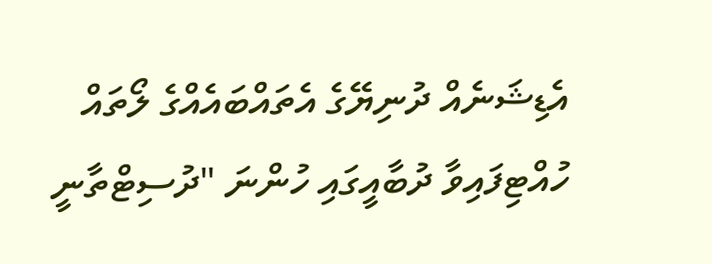އެޑިޝަނެއް ދުނިޔޭގެ އެތައްބައެއްގެ ލޯތައް ހުއްޓިފައިވާ ދުބާއީގައި ހުންނަ "ދުސިޓްތާނީ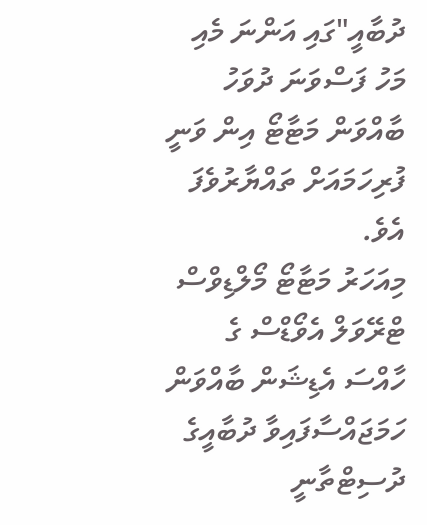ދުބާއީ"ގައި އަންނަ މެއި މަހު ފަސްވަނަ ދުވަހު ބާއްވަން މަޓާޓޯ އިން ވަނީ ފުރިހަމައަށް ތައްޔާރުވެފަ އެވެ.
މިއަހަރު މަޓާޓޯ މޯލްޑިވްސް ޓްރޭވަލް އެވޯޑްސް ގެ ހާއްސަ އެޑިޝަން ބާއްވަން ހަމަޖައްސާފައިވާ ދުބާއީގެ ދުސިޓްތާނީ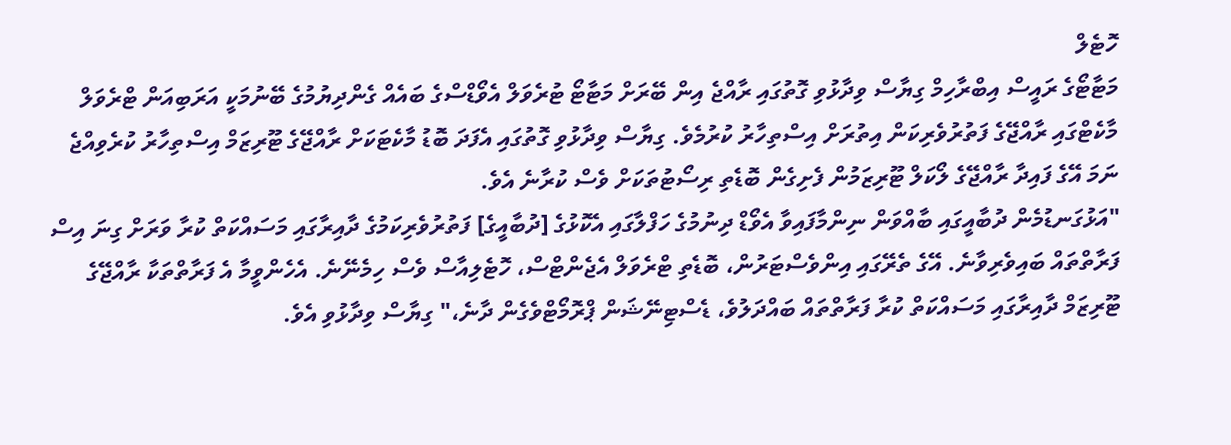ހޮޓެލް
މަޓާޓޯގެ ރައީސް އިބްރާހިމް ގިޔާސް ވިދާޅުވި ގޮތުގައި ރާއްޖެ އިން ބޭރަށް މަޓާޓޯ ޓުރެވަލް އެވޯޑްސްގެ ބައެއް ގެންދިޔުމުގެ ބޭނުމަކީ އަރަބިއަން ޓްރެވަލް މާކެޓްގައި ރާއްޖޭގެ ފަތުރުވެރިކަން އިތުރަށް އިސްތިހާރު ކުރުމެވެ. ގިޔާސް ވިދާޅުވި ގޮތުގައި އެފަދަ ބޮޑު މާކެޓަކަށް ރާއްޖޭގެ ޓޫރިޒަމް އިސްތިހާރު ކުރެވިއްޖެ ނަމަ އޭގެ ފައިދާ ރާއްޖޭގެ ލޯކަލް ޓޫރިޒަމުން ފެށިގެން ބޮޑެތި ރިސޯޓުތަކަށް ވެސް ކުރާނެ އެވެ.
"އަޅުގަނޑުމެން ދުބާއީގައި ބާއްވަން ނިންމާފައިވާ އެވޯޑް ދިނުމުގެ ހަފްލާގައި އެކޮޅުގެ [ދުބާއީގެ] ފަތުރުވެރިކަމުގެ ދާއިރާގައި މަސައްކަތް ކުރާ ވަރަށް ގިނަ އިސް ފަރާތްތައް ބައިވެރިވާނެ. އޭގެ ތެރޭގައި އިންވެސްޓަރުން، ބޮޑެތި ޓްރެވަލް އެޖެންޓްސް، ހޮޓެލިއާސް ވެސް ހިމެނޭނެ. އެހެންވީމާ އެ ފަރާތްތަކާ ރާއްޖޭގެ ޓޫރިޒަމް ދާއިރާގައި މަސައްކަތް ކުރާ ފަރާތްތައް ބައްދަލުވެ، ޑެސްޓިނޭޝަން ޕްރޮމޯޓްވެގެން ދާނެ،" ގިޔާސް ވިދާޅުވި އެވެ.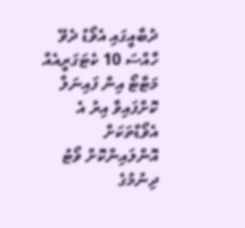ދުބާއީގައި އެވޯޑު ދެވޭ ހާއްސަ 10 ކެޓަގަރީއެއް މަޓާޓޯ އިން ފައިނަލް ކޮށްފައިވާ އިރު އެ އެވޯޑްތަކަށް އޮންލައިންކޮށް ވޯޓު ދިނުމުގެ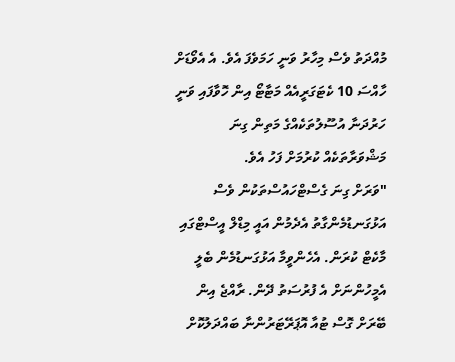މުއްދަތު ވެސް މިހާރު ވަނީ ހަމަވެފަ އެވެ. އެ އެވޯޑަށް ހާއްސަ 10 ކެޓަގަރީއެއް މަޓާޓޯ އިން ހޮވާފައި ވަނީ ހަރުދަނާ އުސޫލުތަކެއްގެ މަތިން ގިނަ މަޝްވަރާތަކެއް ކުރުމަށް ފަހު އެވެ.
"ވަރަށް ގިނަ ގެސްޓްހައުސްތަކުން ވެސް އަޅުގަނޑުމެންގާތު އެދެމުން އައީ މިޑްލް އީސްޓްގައި މާކެޓް ކުރަން. އެހެންވީމާ އަޅުގަނޑުމެން ބެލީ އެމީހުންނަށް އެ ފުރުސަތު ދޭން. ރާއްޖެ އިން ބޭރަށް ގޮސް ޓުއާ އޮޕަރޭޓަރުންނާ ބައްދަލުކޮށް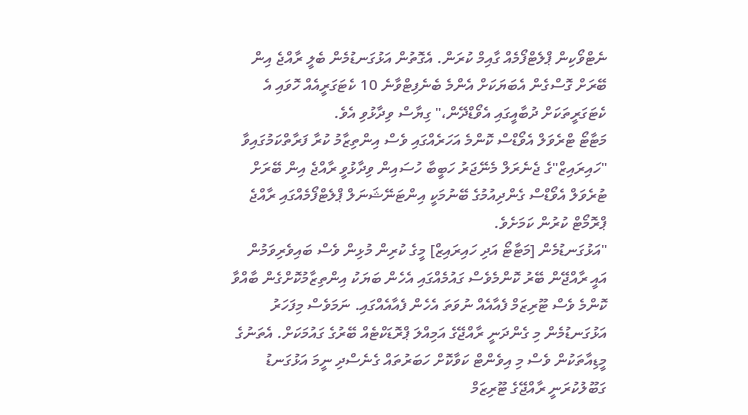ނެޓްވޯކިން ޕްލެޓްފޯމެއް ގާއިމް ކުރަން. އެގޮތުން އަޅުގަނޑުމެން ބެލީ ރާއްޖެ އިން ބޭރަށް ގޮސްގެން އެބަޔަކަށް އެންމެ ބެނެފިޓްވާނެ 10 ކެޓަގަރީއެއް ހޮވައި އެ ކެޓަގަރީތަކަށް ދުބާއީގައި އެވޯޑްދޭން،" ގިޔާސް ވިދާޅުވި އެވެ.
މަޓާޓޯ ޓްރެވަލް އެވޯޑްސް ކޮންމެ އަހަރެއްގައި ވެސް އިންތިޒާމު ކުރާ ފަރާތްކަމުގައިވާ "ހައިރައިޒް"ގެ ޖެނެރަލް މެނޭޖަރު ހަބީބާ ހުސައިން ވިދާޅުވީ ރާއްޖެ އިން ބޭރަށް ޓުރެވަލް އެވޯޑްސް ގެންދިއުމުގެ ބޭނުމަކީ އިންޓަނޭޝަނަލް ޕްލެޓްފޯމެއްގައި ރާއްޖެ ޕްރޮމޯޓް ކުރުން ކަމަށެވެ.
"އަޅުގަނޑުމެން [މަޓާޓޯ އަދި ހައިރައިޒް] މީގެ ކުރިން މުޅިން ވެސް ބައިވެރިވަމުން އައީ ރާއްޖޭން ބޭރު ކޮންމެވެސް ގައުމެއްގައި އެހެން ބަޔަކު އިންތިޒާމުކޮށްގެން ބާއްވާ ކޮންމެ ވެސް ޓޫރިޒަމް ފެއާއެއް ނުވަތަ އެހެން ފެއާއެއްގައި. ނަމަވެސް މިފަހަރު އަޅުގަނޑުމެން މި ގެންދަނީ ރާއްޖޭގެ އަމިއްލަ ޕްރޮޑަކްޓެއް ބޭރުގެ ގައުމަކަށް. އެތަނުގެ މީޑިއާތަކުން ވެސް މި އިވެންޓް ކަވާކޮށް ހަބަރުތައް ގެނެސްދި ނީމަ އަޅުގަނޑު ގަބޫލުކުރަނީ ރާއްޖޭގެ ޓޫރިޒަމް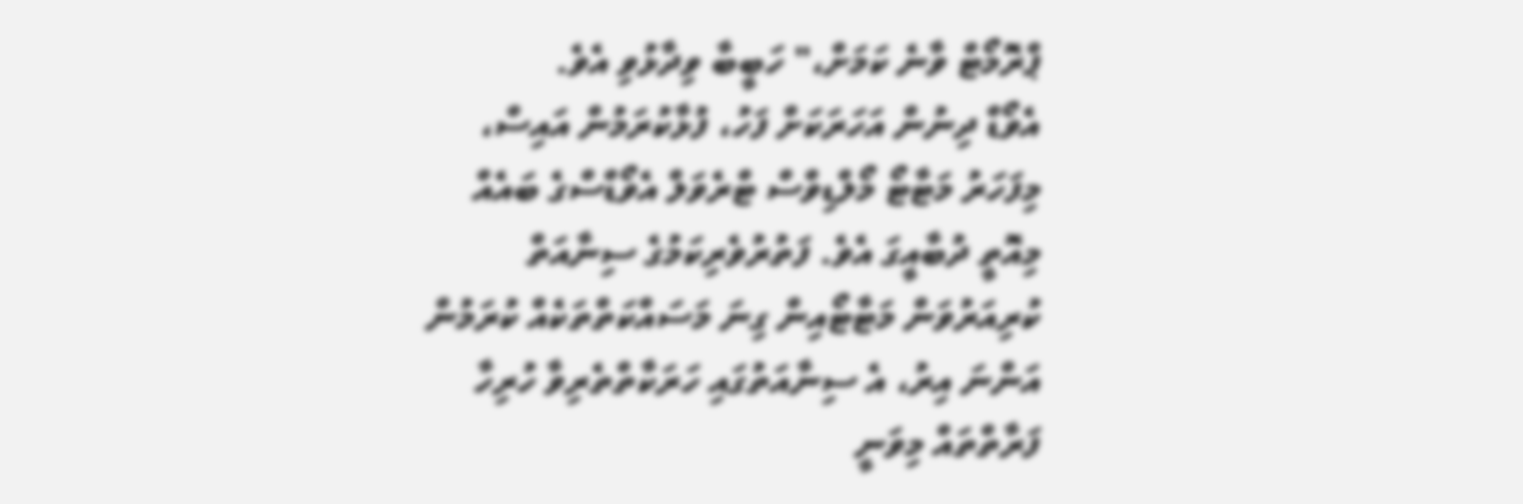ޕްރޮމޯޓް ވާނެ ކަމަށް،" ހަބީބާ ވިދާޅުވި އެވެ.
އެވޯޑް ދިނުން އަހަރަކަށް ފަހު، ފުޅާކުރަމުން އައިސް، މިފަހަރު މަޓާޓޯ މޯލްޑިވްސް ޓްރެވަލް އެވޯޑްސްގެ ބައެއް މިއޮތީ ދުބާއީގަ އެވެ. ފަތުރުވެރިކަމުގެ ސިނާއަތް ކުރިއަރުވަން މަޓާޓޯއިން ގިނަ މަސައްކަތްތަކެއް ކުރަމުން އަންނަ އިރު، އެ ސިނާއަތުގައި ހަރަކާތްތެރިވާ ހުރިހާ ފަރާތްތައް މިވަނީ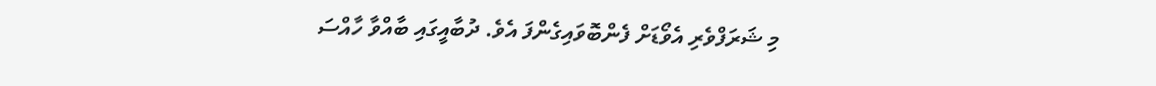މި ޝަރަފްވެރި އެވޯޑަށް ފެންބޮވައިގެންފަ އެވެ. ދުބާއީގައި ބާއްވާ ހާއްސަ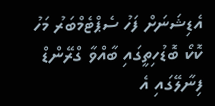އެޑިޝަނަށް ފަހު ސެޕްޓެމްބަރު މަހު ކޮކޯ ބޮޑުހިތީގައި ބާއްވާ ގްރޭންޑް ފިނާލޭގައި އެ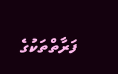ފަރާތްތަކުގެ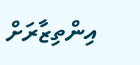އިންތިޒާރަށް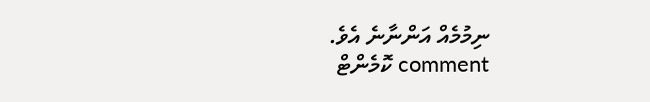ނިމުމެއް އަންނާނެ އެވެ.
comment ކޮމެންޓް